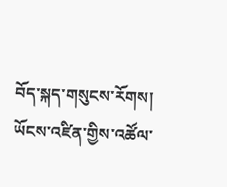བོད་སྐད་གསུངས་རོགས།
ཡོངས་འཛིན་གྱིས་འཚོལ་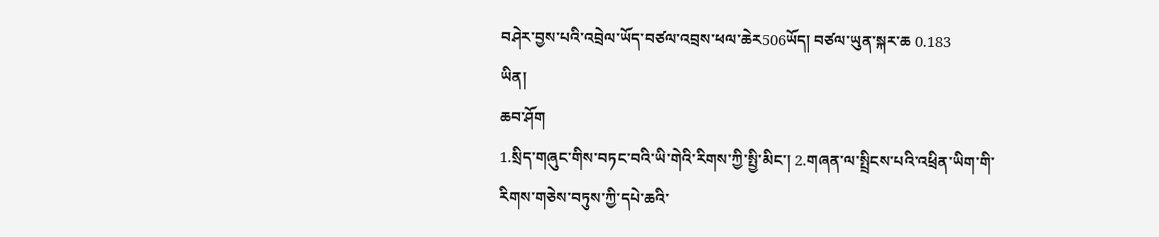བཤེར་བྱས་པའི་འབྲེལ་ཡོད་བཙལ་འབྲས་ཕལ་ཆེར506ཡོད། བཙལ་ཡུན་སྐར་ཆ 0.183
ཡིན།
ཆབ་ཤོག
1.སྲིད་གཞུང་གིས་བཏང་བའི་ཡི་གེའི་རིགས་ཀྱི་སྤྱི་མིང་། 2.གཞན་ལ་སྤྲིངས་པའི་འཕྲིན་ཡིག་གི་རིགས་གཅེས་བཏུས་ཀྱི་དཔེ་ཆའི་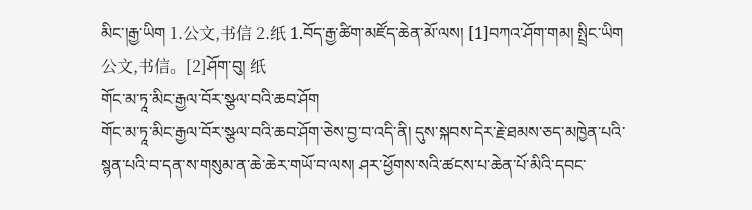མིང་།རྒྱ་ཡིག 1.公文,书信 2.纸 1.བོད་རྒྱ་ཚིག་མཛོད་ཆེན་མོ་ལས། [1]བཀའ་ཤོག་གམ། སྤྲིང་ཡིག 公文,书信。[2]ཤོག་བུ། 纸
གོང་མ་ཏཱ་མིང་རྒྱལ་བོར་སྩལ་བའི་ཆབ་ཤོག
གོང་མ་ཏཱ་མིང་རྒྱལ་བོར་སྩལ་བའི་ཆབ་ཤོག་ཅེས་བྱ་བ་འདི་ནི། དུས་སྐབས་དེར་རྗེ་ཐམས་ཅད་མཁྱེན་པའི་སྙན་པའི་བ་དན་ས་གསུམ་ན་ཆེ་ཆེར་གཡོ་བ་ལས། ཤར་ཕྱོགས་སའི་ཚངས་པ་ཆེན་པོ་མིའི་དབང་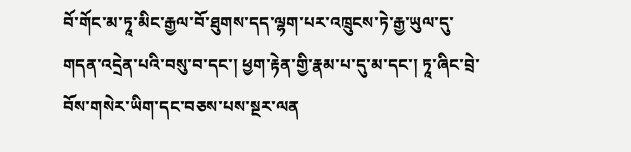བོ་གོང་མ་ཏཱ་མིང་རྒྱལ་བོ་ཐུགས་དད་ལྷག་པར་འཁྲུངས་ཏེ་རྒྱ་ཡུལ་དུ་གདན་འདྲེན་པའི་བསུ་བ་དང་། ཕྱག་རྟེན་གྱི་རྣམ་པ་དུ་མ་དང་། ཏཱ་ཞིང་བྲེ་བོས་གསེར་ཡིག་དང་བཅས་པས་སྔར་ལན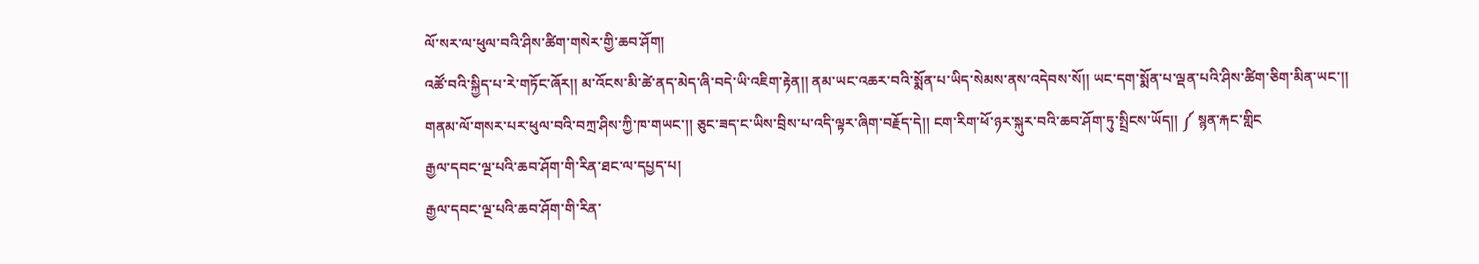ལོ་སར་ལ་ཕུལ་བའི་ཤིས་ཚིག་གསེར་གྱི་ཆབ་ཤོག།
འཚོ་བའི་སྐྱིད་པ་རེ་གཏོང་ཞོར།། མ་འོངས་མི་ཚེ་ནད་མེད་ཞི་བདེ་ཡི་འཇིག་རྟེན།། ནམ་ཡང་འཆར་བའི་སྨོན་པ་ཡིད་སེམས་ནས་འདེབས་སོ།། ཡང་དག་སྨོན་པ་ལྡན་པའི་ཤིས་ཚིག་ཅིག་མིན་ཡང་།། གནམ་ལོ་གསར་པར་ཕུལ་བའི་བཀྲ་ཤིས་ཀྱི་ཁ་གཡང་།། ཅུང་ཟད་ང་ཡིས་བྲིས་པ་འདི་ལྟར་ཞིག་བརྗོད་དེ།། ངག་རིག་ཕོ་ཉར་སྐུར་བའི་ཆབ་ཤོག་ཏུ་སྤྲིངས་ཡོད།། ༼ སྙན་རྐང་གླིང
རྒྱལ་དབང་ལྔ་པའི་ཆབ་ཤོག་གི་རིན་ཐང་ལ་དཔྱད་པ།
རྒྱལ་དབང་ལྔ་པའི་ཆབ་ཤོག་གི་རིན་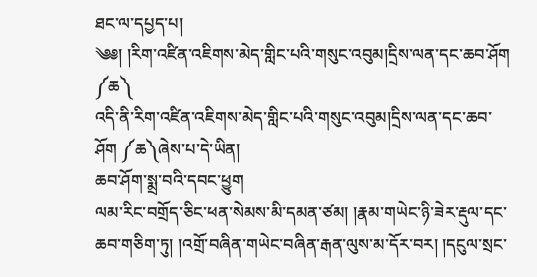ཐང་ལ་དཔྱད་པ།
༄༅། །རིག་འཛིན་འཇིགས་མེད་གླིང་པའི་གསུང་འབུམ།དྲིས་ལན་དང་ཆབ་ཤོག ༼ཆ༽
འདི་ནི་རིག་འཛིན་འཇིགས་མེད་གླིང་པའི་གསུང་འབུམ།དྲིས་ལན་དང་ཆབ་ཤོག ༼ཆ༽ཞེས་པ་དེ་ཡིན།
ཆབ་ཤོག་སྨྲ་བའི་དབང་ཕྱུག
ལམ་རིང་བགྲོད་ཅིང་ཕན་སེམས་མི་དམན་ཙམ། །རྣམ་གཡེང་ཉི་ཟེར་རྡུལ་དང་ཆབ་གཅིག་ཏུ། །འགྲོ་བཞིན་གཡེང་བཞིན་རྒན་ལུས་མ་དོར་བར། །དངུལ་སྲང་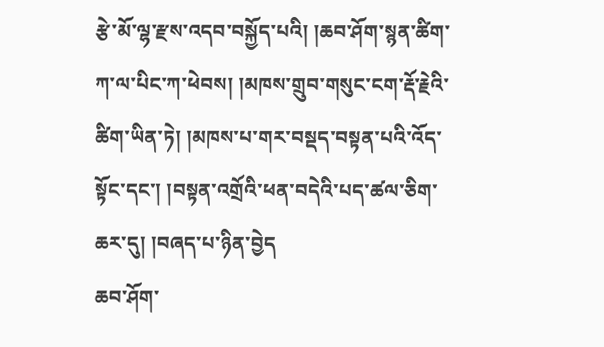རྩེ་མོ་ལྷ་རྫས་འདབ་བསྐྱོད་པའི། །ཆབ་ཤོག་སྙན་ཚིག་ཀ་ལ་པིང་ཀ་ཕེབས། །མཁས་གྲུབ་གསུང་ངག་རྡོ་རྗེའི་ཚིག་ཡིན་ཏེ། །མཁས་པ་གར་བསྡད་བསྟན་པའི་འོད་སྟོང་དང་། །བསྟན་འགྲོའི་ཕན་བདེའི་པད་ཚལ་ཅིག་ཆར་དུ། །བཞད་པ་ཉིན་བྱེད
ཆབ་ཤོག་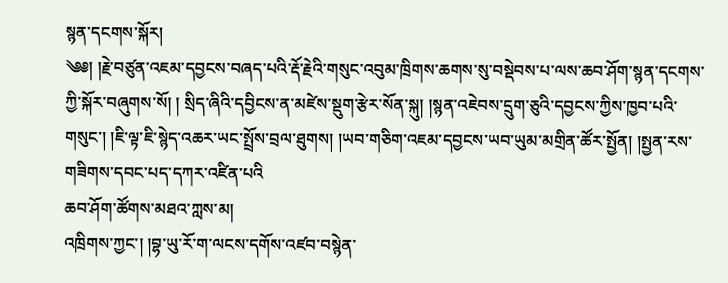སྙན་དངགས་སྐོར།
༄༅། །རྗེ་བཙུན་འཇམ་དབྱངས་བཞད་པའི་རྡོ་རྗེའི་གསུང་འབུམ་ཁྲིགས་ཆགས་སུ་བསྡེབས་པ་ལས་ཆབ་ཤོག་སྙན་དངགས་ཀྱི་སྐོར་བཞུགས་སོ། ། སྲིད་ཞིའི་དབྱིངས་ན་མཛེས་སྡུག་རྩེར་སོན་སྐུ། །སྙན་འཇེབས་དྲུག་ཅུའི་དབྱངས་ཀྱིས་ཁྱབ་པའི་གསུང་། །ཇི་ལྟ་ཇི་སྙེད་འཆར་ཡང་སྤྲོས་བྲལ་ཐུགས། །ཡབ་གཅིག་འཇམ་དབྱངས་ཡབ་ཡུམ་མགྲིན་ཚོར་སྤྱོན། །སྤྱན་རས་གཟིགས་དབང་པད་དཀར་འཛིན་པའི
ཆབ་ཤོག་ཚོགས་མཐའ་ཀླས་མ།
འཁྲིགས་ཀྱང་། །བྷ་ཡུ་རོ་ག་ལངས་དགོས་འཛབ་བསྙེན་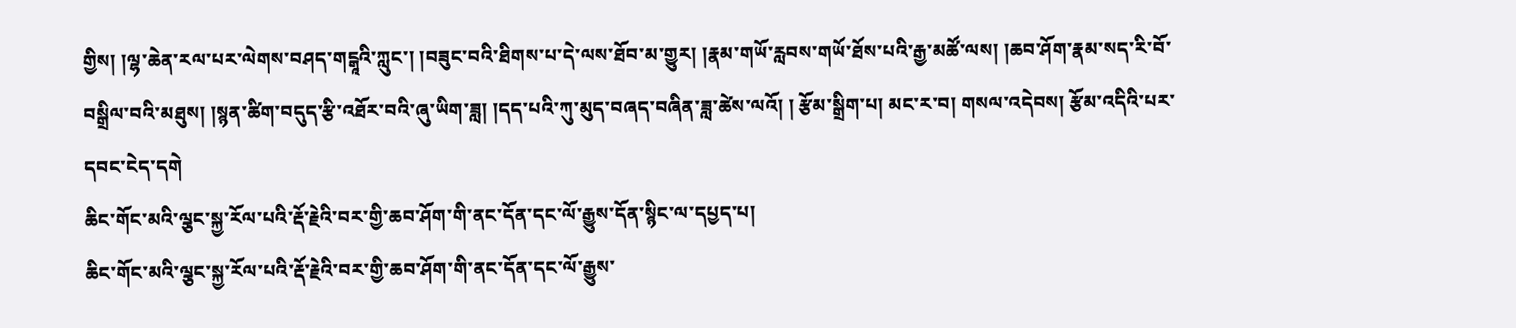གྱིས། །ལྷ་ཆེན་རལ་པར་ལེགས་བཤད་གངྒཱའི་ཀླུང་། །བཟུང་བའི་ཐིགས་པ་དེ་ལས་ཐོབ་མ་གྱུར། །རྣམ་གཡོ་རླབས་གཡོ་ཐོས་པའི་རྒྱ་མཚོ་ལས། །ཆབ་ཤོག་རྣམ་སད་རི་བོ་བསྒྲིལ་བའི་མཐུས། །སྙན་ཚིག་བདུད་རྩི་འཐོར་བའི་ཞུ་ཡིག་ཟླ། །དད་པའི་ཀུ་མུད་བཞད་བཞིན་ཟླ་ཚེས་ལའོ། ། རྩོམ་སྒྲིག་པ། མང་ར་བ། གསལ་འདེབས། རྩོམ་འདིའི་པར་དབང་ངེད་དགེ
ཆིང་གོང་མའི་ལྕང་སྐྱ་རོལ་པའི་རྡོ་རྗེའི་བར་གྱི་ཆབ་ཤོག་གི་ནང་དོན་དང་ལོ་རྒྱུས་དོན་སྙིང་ལ་དཔྱད་པ།
ཆིང་གོང་མའི་ལྕང་སྐྱ་རོལ་པའི་རྡོ་རྗེའི་བར་གྱི་ཆབ་ཤོག་གི་ནང་དོན་དང་ལོ་རྒྱུས་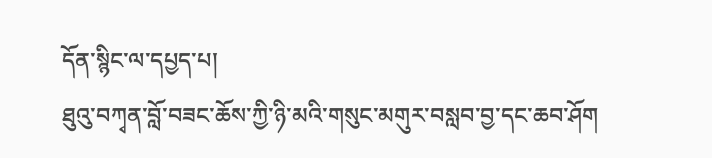དོན་སྙིང་ལ་དཔྱད་པ།
ཐུའུ་བཀྭན་བློ་བཟང་ཆོས་ཀྱི་ཉི་མའི་གསུང་མགུར་བསླབ་བྱ་དང་ཆབ་ཤོག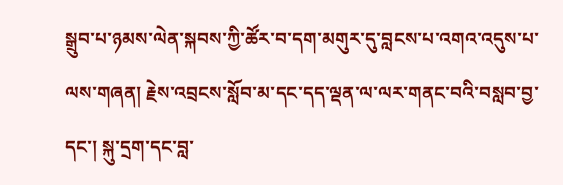སྒྲུབ་པ་ཉམས་ལེན་སྐབས་ཀྱི་ཚོར་བ་དག་མགུར་དུ་བླངས་པ་འགའ་འདུས་པ་ལས་གཞན། རྗེས་འབྲངས་སློབ་མ་དང་དད་ལྡན་ལ་ལར་གནང་བའི་བསླབ་བྱ་དང་། སྐུ་དྲག་དང་བླ་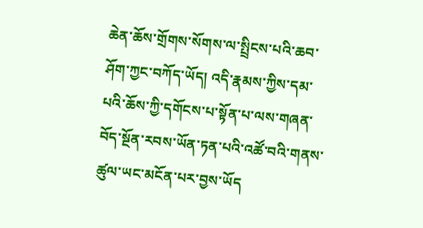ཆེན་ཆོས་གྲོགས་སོགས་ལ་སྤྲིངས་པའི་ཆབ་ཤོག་ཀྱང་བཀོད་ཡོད། འདི་རྣམས་ཀྱིས་དམ་པའི་ཆོས་ཀྱི་དགོངས་པ་སྟོན་པ་ལས་གཞན་བོད་སྔོན་རབས་ཡོན་ཏན་པའི་འཚོ་བའི་གནས་ཚུལ་ཡང་མངོན་པར་བྱས་ཡོད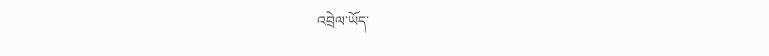འབྲེལ་ཡོད་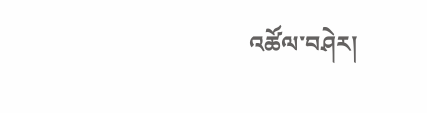འཚོལ་བཤེར།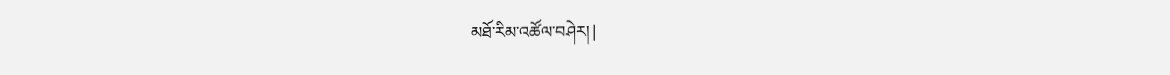མཐོ་རིམ་འཚོལ་བཤེར། |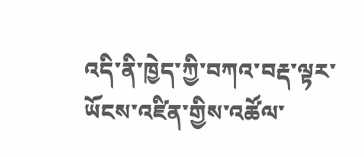འདི་ནི་ཁྱེད་ཀྱི་བཀའ་བརྡ་ལྟར་ཡོངས་འཛིན་གྱིས་འཚོལ་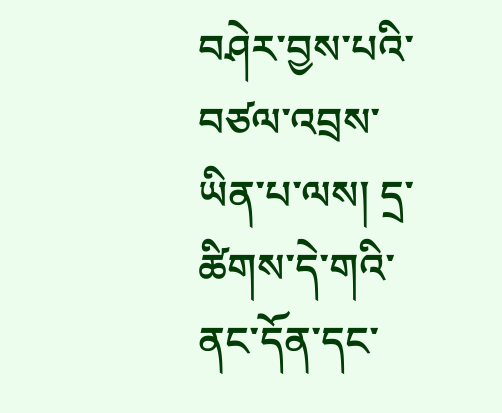བཤེར་བྱས་པའི་བཙལ་འབྲས་ཡིན་པ་ལས། དྲ་ཚིགས་དེ་གའི་ནང་དོན་དང་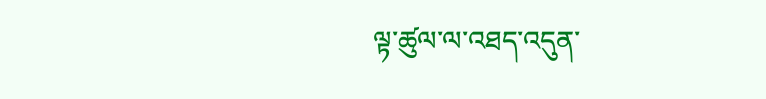ལྟ་ཚུལ་ལ་འཐད་འདུན་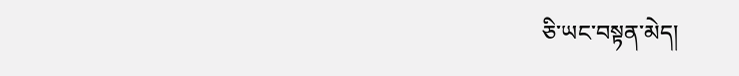ཅི་ཡང་བསྟན་མེད།